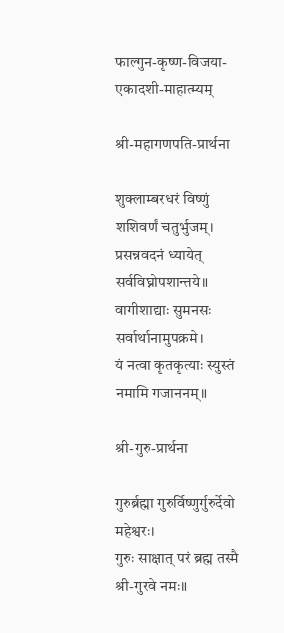फाल्गुन-कृष्ण-विजया-एकादशी-माहात्म्यम्

श्री-महागणपति-प्रार्थना

शुक्लाम्बरधरं विष्णुं शशिवर्णं चतुर्भुजम्।
प्रसन्नवदनं ध्यायेत् सर्वविघ्नोपशान्तये॥
वागीशाद्याः सुमनसः सर्वार्थानामुपक्रमे।
यं नत्वा कृतकृत्याः स्युस्तं नमामि गजाननम्॥

श्री-गुरु-प्रार्थना

गुरुर्ब्रह्मा गुरुर्विष्णुर्गुरुर्देवो महेश्वरः।
गुरुः साक्षात् परं ब्रह्म तस्मै श्री-गुरवे नमः॥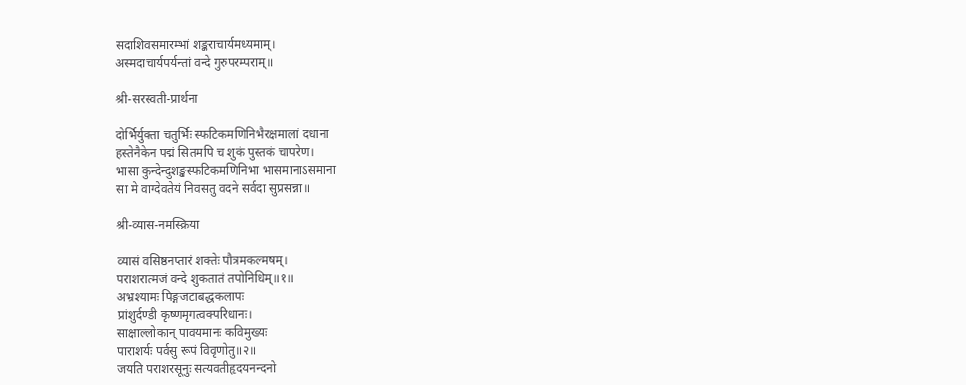सदाशिवसमारम्भां शङ्कराचार्यमध्यमाम्।
अस्मदाचार्यपर्यन्तां वन्दे गुरुपरम्पराम्॥

श्री-सरस्वती-प्रार्थना

दोर्भिर्युक्ता चतुर्भिः स्फटिकमणिनिभैरक्षमालां दधाना
हस्तेनैकेन पद्मं सितमपि च शुकं पुस्तकं चापरेण।
भासा कुन्देन्दुशङ्खस्फटिकमणिनिभा भासमानाऽसमाना
सा मे वाग्देवतेयं निवसतु वदने सर्वदा सुप्रसन्ना॥

श्री-व्यास-नमस्क्रिया

व्यासं वसिष्ठनप्तारं शक्तेः पौत्रमकल्मषम्।
पराशरात्मजं वन्दे शुकतातं तपोनिधिम्॥१॥
अभ्रश्यामः पिङ्गजटाबद्धकलापः
प्रांशुर्दण्डी कृष्णमृगत्वक्परिधानः।
साक्षाल्लोकान् पावयमानः कविमुख्यः
पाराशर्यः पर्वसु रूपं विवृणोतु॥२॥
जयति पराशरसूनुः सत्यवतीहृदयनन्दनो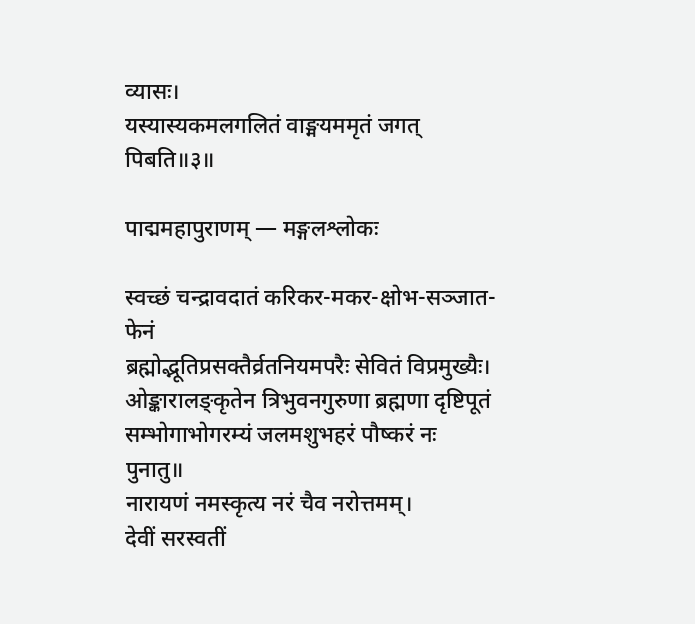व्यासः।
यस्यास्यकमलगलितं वाङ्मयममृतं जगत् पिबति॥३॥

पाद्ममहापुराणम् — मङ्गलश्लोकः

स्वच्छं चन्द्रावदातं करिकर-मकर-क्षोभ-सञ्जात-फेनं
ब्रह्मोद्भूतिप्रसक्तैर्व्रतनियमपरैः सेवितं विप्रमुख्यैः।
ओङ्कारालङ्कृतेन त्रिभुवनगुरुणा ब्रह्मणा दृष्टिपूतं
सम्भोगाभोगरम्यं जलमशुभहरं पौष्करं नः पुनातु॥
नारायणं नमस्कृत्य नरं चैव नरोत्तमम्।
देवीं सरस्वतीं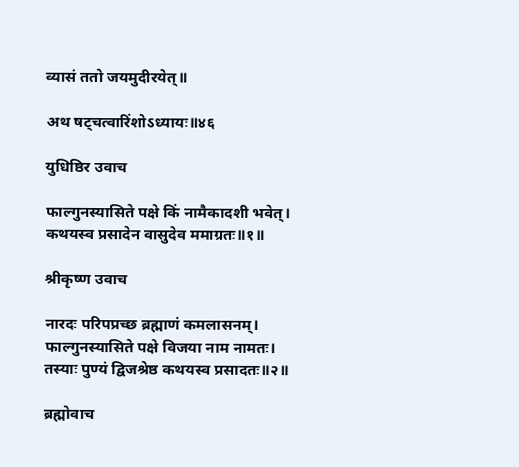व्यासं ततो जयमुदीरयेत्॥

अथ षट्चत्वारिंशोऽध्यायः॥४६

युधिष्ठिर उवाच

फाल्गुनस्यासिते पक्षे किं नामैकादशी भवेत्।
कथयस्व प्रसादेन वासुदेव ममाग्रतः॥१॥

श्रीकृष्ण उवाच

नारदः परिपप्रच्छ ब्रह्माणं कमलासनम्।
फाल्गुनस्यासिते पक्षे विजया नाम नामतः।
तस्याः पुण्यं द्विजश्रेष्ठ कथयस्व प्रसादतः॥२॥

ब्रह्मोवाच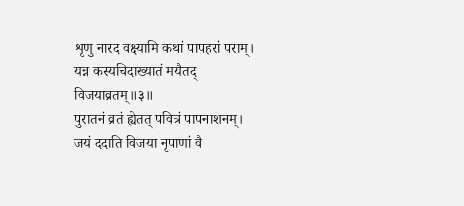शृणु नारद वक्ष्यामि कथां पापहरां पराम्।
यन्न कस्यचिदाख्यातं मयैतद् विजयाव्रतम्॥३॥
पुरातनं व्रतं ह्येतत् पवित्रं पापनाशनम्।
जयं ददाति विजया नृपाणां वै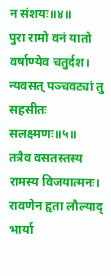न संशयः॥४॥
पुरा रामो वनं यातो वर्षाण्येव चतुर्दश।
न्यवसत् पञ्चवट्यां तु सहसीतः सलक्ष्मणः॥५॥
तत्रैव वसतस्तस्य रामस्य विजयात्मनः।
रावणेन हृता लौल्याद् भार्या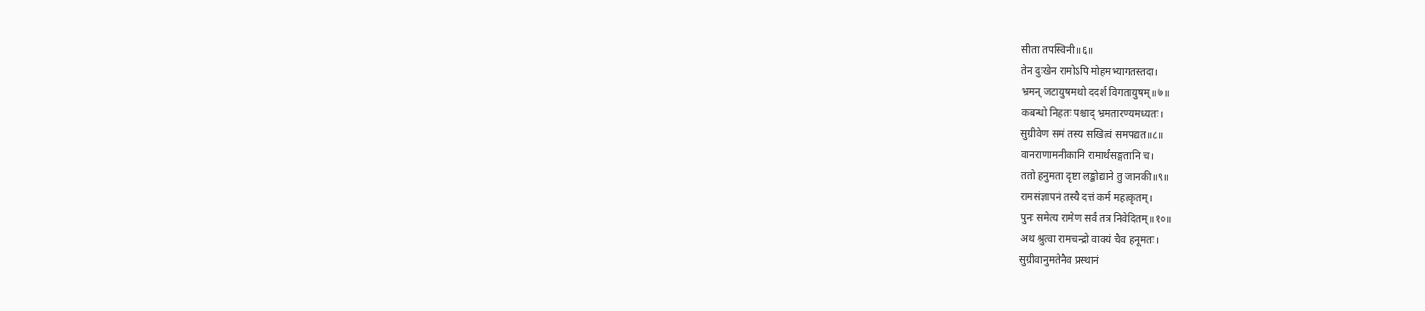सीता तपस्विनी॥६॥
तेन दुःखेन रामोऽपि मोहमभ्यागतस्तदा।
भ्रमन् जटायुषमथो ददर्श विगतायुषम्॥७॥
कबन्धो निहतः पश्चाद् भ्रमतारण्यमध्यतः।
सुग्रीवेण समं तस्य सखित्वं समपद्यत॥८॥
वानराणामनीकानि रामार्थंसङ्गतानि च।
ततो हनुमता दृष्टा लङ्कोद्याने तु जानकी॥९॥
रामसंज्ञापनं तस्यै दत्तं कर्म महत्कृतम्।
पुनः समेत्य रामेण सर्वं तत्र निवेदितम्॥१०॥
अथ श्रुत्वा रामचन्द्रो वाक्यं चैव हनूमतः।
सुग्रीवानुमतेनैव प्रस्थानं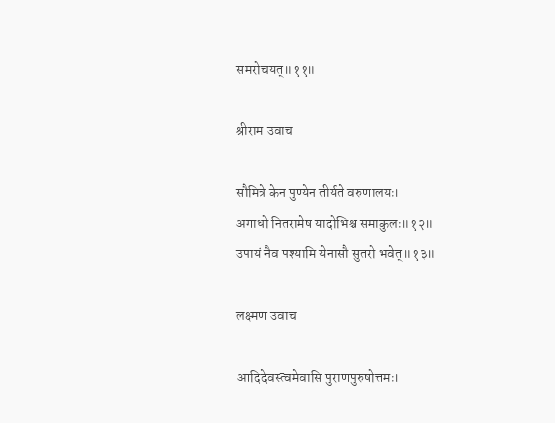समरोचयत्॥११॥

श्रीराम उवाच

सौमित्रे केन पुण्येन तीर्यते वरुणालयः।
अगाधो नितरामेष यादोभिश्च समाकुलः॥१२॥
उपायं नैव पश्यामि येनासौ सुतरो भवेत्॥१३॥

लक्ष्मण उवाच

आदिदेवस्त्वमेवासि पुराणपुरुषोत्तमः।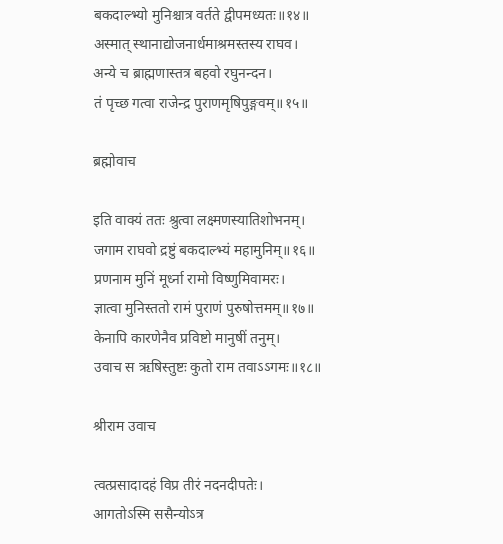बकदाल्भ्यो मुनिश्चात्र वर्तते द्वीपमध्यतः॥१४॥
अस्मात् स्थानाद्योजनार्धमाश्रमस्तस्य राघव।
अन्ये च ब्राह्मणास्तत्र बहवो रघुनन्दन।
तं पृच्छ गत्वा राजेन्द्र पुराणमृषिपुङ्गवम्॥१५॥

ब्रह्मोवाच

इति वाक्यं ततः श्रुत्वा लक्ष्मणस्यातिशोभनम्।
जगाम राघवो द्रष्टुं बकदाल्भ्यं महामुनिम्॥१६॥
प्रणनाम मुनिं मूर्ध्ना रामो विष्णुमिवामरः।
ज्ञात्वा मुनिस्ततो रामं पुराणं पुरुषोत्तमम्॥१७॥
केनापि कारणेनैव प्रविष्टो मानुषीं तनुम्।
उवाच स ऋषिस्तुष्टः कुतो राम तवाऽऽगमः॥१८॥

श्रीराम उवाच

त्वत्प्रसादादहं विप्र तीरं नदनदीपतेः।
आगतोऽस्मि ससैन्योऽत्र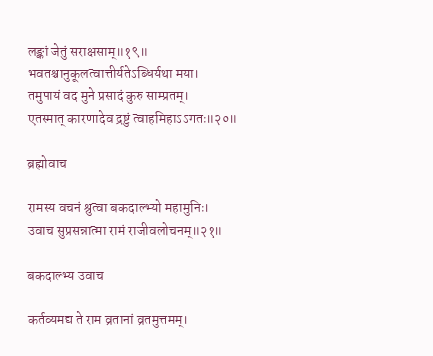लङ्कां जेतुं सराक्षसाम्॥१९॥
भवतश्चानुकूलत्वात्तीर्यतेऽब्धिर्यथा मया।
तमुपायं वद मुने प्रसादं कुरु साम्प्रतम्।
एतस्मात् कारणादेव द्रष्टुं त्वाहमिहाऽऽगतः॥२०॥

ब्रह्मोवाच

रामस्य वचनं श्रुत्वा बकदाल्भ्यो महामुनिः।
उवाच सुप्रसन्नात्मा रामं राजीवलोचनम्॥२१॥

बकदाल्भ्य उवाच

कर्तव्यमद्य ते राम व्रतानां व्रतमुत्तमम्।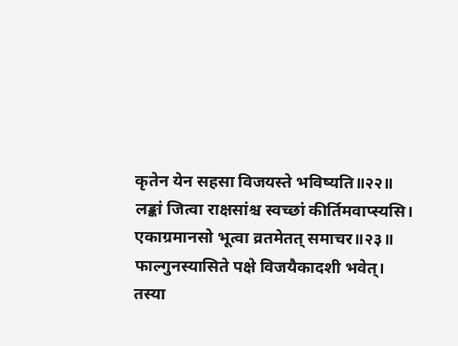कृतेन येन सहसा विजयस्ते भविष्यति॥२२॥
लङ्कां जित्वा राक्षसांश्च स्वच्छां कीर्तिमवाप्स्यसि।
एकाग्रमानसो भूत्वा व्रतमेतत् समाचर॥२३॥
फाल्गुनस्यासिते पक्षे विजयैकादशी भवेत्।
तस्या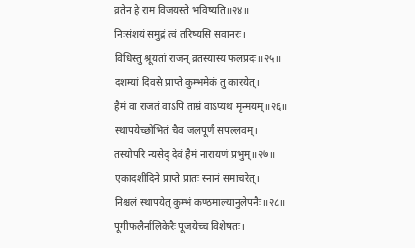व्रतेन हे राम विजयस्ते भविष्यति॥२४॥
निःसंशयं समुद्रं त्वं तरिष्यसि सवानरः।
विधिस्तु श्रूयतां राजन् व्रतस्यास्य फलप्रदः॥२५॥
दशम्यां दिवसे प्राप्ते कुम्भमेकं तु कारयेत्।
हैमं वा राजतं वाऽपि ताम्रं वाऽप्यथ मृन्मयम्॥२६॥
स्थापयेच्छोभितं चैव जलपूर्णं सपल्लवम्।
तस्योपरि न्यसेद् देवं हैमं नारायणं प्रभुम्॥२७॥
एकादशीदिने प्राप्ते प्रातः स्नानं समाचरेत्।
निश्चलं स्थापयेत् कुम्भं कण्ठमाल्यानुलेपनैः॥२८॥
पूगीफलैर्नालिकेरैः पूजयेच्च विशेषतः।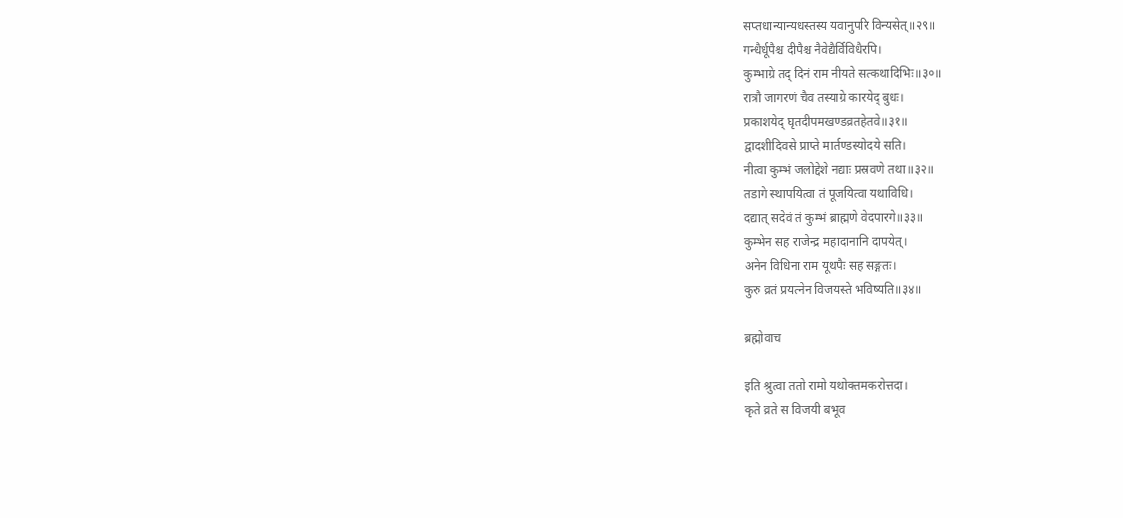सप्तधान्यान्यधस्तस्य यवानुपरि विन्यसेत्॥२९॥
गन्धैर्धूपैश्च दीपैश्च नैवेद्यैर्विविधैरपि।
कुम्भाग्रे तद् दिनं राम नीयते सत्कथादिभिः॥३०॥
रात्रौ जागरणं चैव तस्याग्रे कारयेद् बुधः।
प्रकाशयेद् घृतदीपमखण्डव्रतहेतवे॥३१॥
द्वादशीदिवसे प्राप्ते मार्तण्डस्योदये सति।
नीत्वा कुम्भं जलोद्देशे नद्याः प्रस्रवणे तथा॥३२॥
तडागे स्थापयित्वा तं पूजयित्वा यथाविधि।
दद्यात् सदेवं तं कुम्भं ब्राह्मणे वेदपारगे॥३३॥
कुम्भेन सह राजेन्द्र महादानानि दापयेत्।
अनेन विधिना राम यूथपैः सह सङ्गतः।
कुरु व्रतं प्रयत्नेन विजयस्ते भविष्यति॥३४॥

ब्रह्मोवाच

इति श्रुत्वा ततो रामो यथोक्तमकरोत्तदा।
कृते व्रते स विजयी बभूव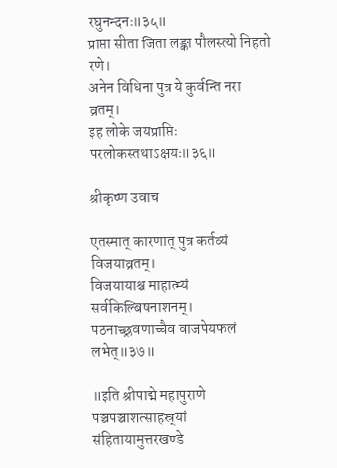रघुनन्दनः॥३५॥
प्राप्ता सीता जिता लङ्का पौलस्त्यो निहतो रणे।
अनेन विधिना पुत्र ये कुर्वन्ति नरा व्रतम्।
इह लोके जयप्राप्तिः परलोकस्तथाऽक्षयः॥३६॥

श्रीकृष्ण उवाच

एतस्मात् कारणात् पुत्र कर्तव्यं विजयाव्रतम्।
विजयायाश्च माहात्म्यं सर्वकिल्बिषनाशनम्।
पठनाच्छ्रवणाच्चैव वाजपेयफलं लभेत्॥३७॥

॥इति श्रीपाद्मे महापुराणे पञ्चपञ्चाशत्साहस्र्यां संहितायामुत्तरखण्डे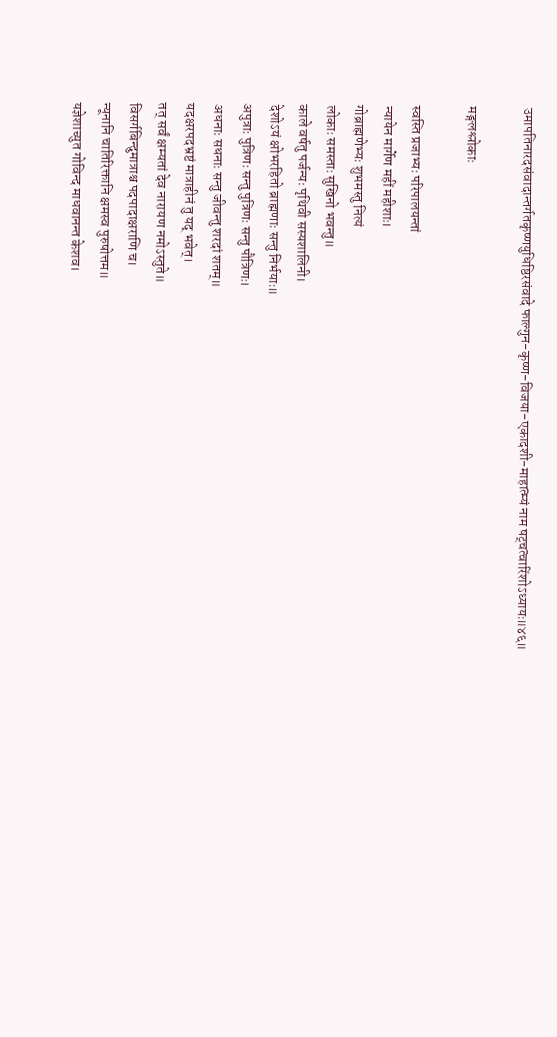उमापतिनारदसंवादान्तर्गतकृष्णयुधिष्ठिरसंवादे फाल्गुन-कृष्ण-विजया-एकादशी-माहात्म्यं नाम षट्चत्वारिंशोऽध्यायः॥४६॥

मङ्गलश्लोकाः

स्वस्ति प्रजाभ्यः परिपालयन्तां
न्यायेन मार्गेण महीं महीशाः।
गोब्राह्मणेभ्यः शुभमस्तु नित्यं
लोकाः समस्ताः सुखिनो भवन्तु॥
काले वर्षतु पर्जन्यः पृथिवी सस्यशालिनी।
देशोऽयं क्षोभरहितो ब्राह्मणाः सन्तु निर्भयाः॥
अपुत्राः पुत्रिणः सन्तु पुत्रिणः सन्तु पौत्रिणः।
अधनाः सधनाः सन्तु जीवन्तु शरदां शतम्॥
यदक्षरपदभ्रष्टं मात्राहीनं तु यद् भवेत्।
तत् सर्वं क्षम्यतां देव नारायण नमोऽस्तुते॥
विसर्गबिन्दुमात्राश्च पदपादाक्षराणि च।
न्यूनानि चातिरिक्तानि क्षमस्व पुरुषोत्तम॥
यज्ञेशाच्युत गोविन्द माधवानन्त केशव।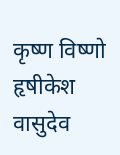कृष्ण विष्णो हृषीकेश वासुदेव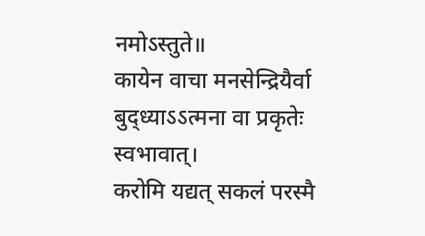नमोऽस्तुते॥
कायेन वाचा मनसेन्द्रियैर्वा
बुद्‌ध्याऽऽत्मना वा प्रकृतेः स्वभावात्।
करोमि यद्यत् सकलं परस्मै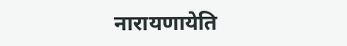नारायणायेति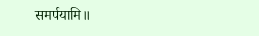समर्पयामि॥